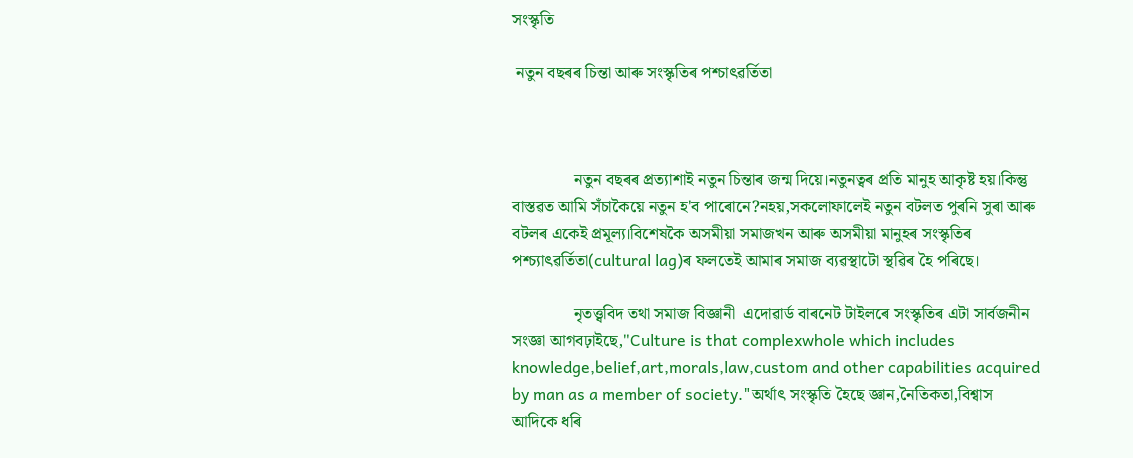সংস্কৃতি

 নতুন বছৰৰ চিন্তা আৰু সংস্কৃতিৰ পশ্চাৎৱৰ্তিতা



               নতুন বছৰৰ প্ৰত্যাশাই নতুন চিন্তাৰ জন্ম দিয়ে।নতুনত্বৰ প্ৰতি মানুহ আকৃষ্ট হয়।কিন্তু বাস্তৱত আমি সঁচাকৈয়ে নতুন হ'ব পাৰোনে?নহয়,সকলোফালেই নতুন বটলত পুৰনি সুৰা আৰু বটলৰ একেই প্ৰমূল্য।বিশেষকৈ অসমীয়া সমাজখন আৰু অসমীয়া মানুহৰ সংস্কৃতিৰ পশ্চ্যাৎৱৰ্তিতা(cultural lag)ৰ ফলতেই আমাৰ সমাজ ব্যৱস্থাটো স্থৱিৰ হৈ পৰিছে।

               নৃতত্ত্ববিদ তথা সমাজ বিজ্ঞানী  এদোৱাৰ্ড বাৰনেট টাইলৰে সংস্কৃতিৰ এটা সাৰ্বজনীন সংজ্ঞা আগবঢ়াইছে,"Culture is that complexwhole which includes knowledge,belief,art,morals,law,custom and other capabilities acquired by man as a member of society."অৰ্থাৎ সংস্কৃতি হৈছে জ্ঞান,নৈতিকতা,বিশ্বাস আদিকে ধৰি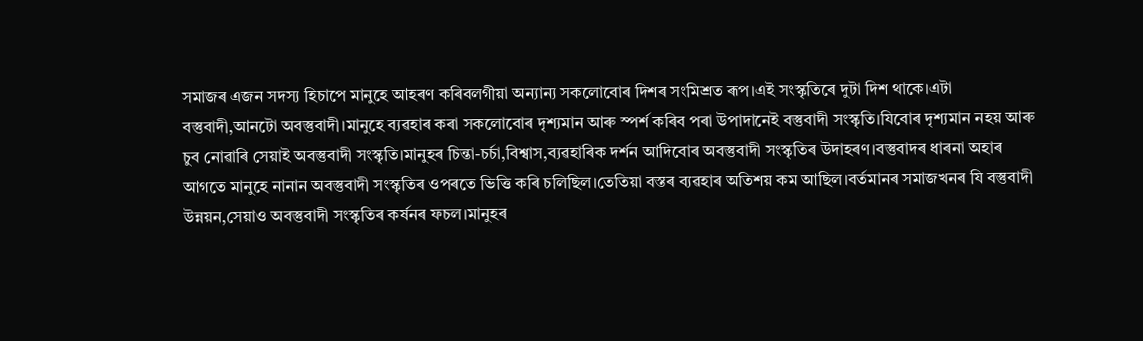সমাজৰ এজন সদস্য হিচাপে মানুহে আহৰণ কৰিবলগীয়া অন্যান্য সকলোবোৰ দিশৰ সংমিশ্ৰত ৰূপ।এই সংস্কৃতিৰে দুটা দিশ থাকে।এটা বস্তুবাদী,আনটো অবস্তুবাদী।মানুহে ব্যৱহাৰ কৰা সকলোবোৰ দৃশ্যমান আৰু স্পৰ্শ কৰিব পৰা উপাদানেই বস্তুবাদী সংস্কৃতি।যিবোৰ দৃশ্যমান নহয় আৰু চুব নোৱাৰি সেয়াই অবস্তুবাদী সংস্কৃতি।মানুহৰ চিন্তা-চৰ্চা,বিশ্বাস,ব্যৱহাৰিক দৰ্শন আদিবোৰ অবস্তুবাদী সংস্কৃতিৰ উদাহৰণ।বস্তুবাদৰ ধাৰনা অহাৰ আগতে মানুহে নানান অবস্তুবাদী সংস্কৃতিৰ ওপৰতে ভিত্তি কৰি চলিছিল।তেতিয়া বস্তৰ ব্যৱহাৰ অতিশয় কম আছিল।বৰ্তমানৰ সমাজখনৰ যি বস্তুবাদী উন্নয়ন,সেয়াও অবস্তুবাদী সংস্কৃতিৰ কৰ্ষনৰ ফচল।মানুহৰ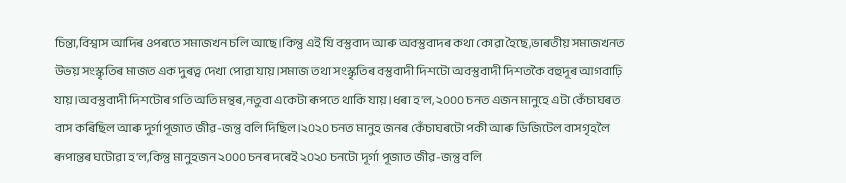চিন্তা,বিশ্বাস আদিৰ ওপৰতে সমাজখন চলি আছে।কিন্তু এই যি বস্তুবাদ আৰু অবস্তুবাদৰ কথা কোৱা হৈছে,ভাৰতীয় সমাজখনত উভয় সংস্কৃতিৰ মাজত এক দুৰত্ব দেখা পোৱা যায়।সমাজ তথা সংস্কৃতিৰ বস্তুবাদী দিশটো অবস্তুবাদী দিশতকৈ বহুদূৰ আগবাঢ়ি যায়।অবস্তুবাদী দিশটোৰ গতি অতি মন্থৰ,নতুবা একেটা ৰূপতে থাকি যায়।ধৰা হ'ল, ২০০০ চনত এজন মানুহে এটা কেঁচাঘৰত বাস কৰিছিল আৰু দুৰ্গাপূজাত জীৱ-জন্তু বলি দিছিল।২০২০ চনত মানুহ জনৰ কেঁচাঘৰটো পকী আৰু ডিজিটেল বাসগৃহলৈ ৰূপান্তৰ ঘটোৱা হ'ল,কিন্তু মানুহজন ২০০০ চনৰ দৰেই ২০২০ চনটো দূৰ্গা পূজাত জীৱ-জন্তু বলি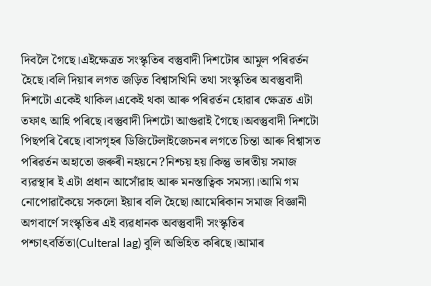দিবলৈ গৈছে।এইক্ষেত্ৰত সংস্কৃতিৰ বস্তুবাদী দিশটোৰ আমুল পৰিৱৰ্তন হৈছে।বলি দিয়াৰ লগত জড়িত বিশ্বাসখিনি তথা সংস্কৃতিৰ অবস্তুবাদী দিশটো একেই থাকিল।একেই থকা আৰু পৰিৱৰ্তন হোৱাৰ ক্ষেত্ৰত এটা তফাৎ আহি পৰিছে।বস্তুবাদী দিশটো আগুৱাই গৈছে।অবস্তুবাদী দিশটো পিছপৰি ৰৈছে।বাসগৃহৰ ডিজিটেলাইজেচনৰ লগতে চিন্তা আৰু বিশ্বাসত পৰিৱৰ্তন অহাতো জৰুৰী নহয়নে?নিশ্চয় হয়।কিন্তু ভাৰতীয় সমাজ ব্যৱস্থাৰ ই এটা প্ৰধান আসোঁৱাহ আৰু মনস্তাত্বিক সমস্যা।আমি গম নোপোৱাকৈয়ে সকলো ইয়াৰ বলি হৈছো।আমেৰিকান সমাজ বিজ্ঞানী অগবাৰ্ণে সংস্কৃতিৰ এই ব্যৱধানক অবস্তুবাদী সংস্কৃতিৰ পশ্চাৎবৰ্তিতা(Culteral lag) বুলি অভিহিত কৰিছে।আমাৰ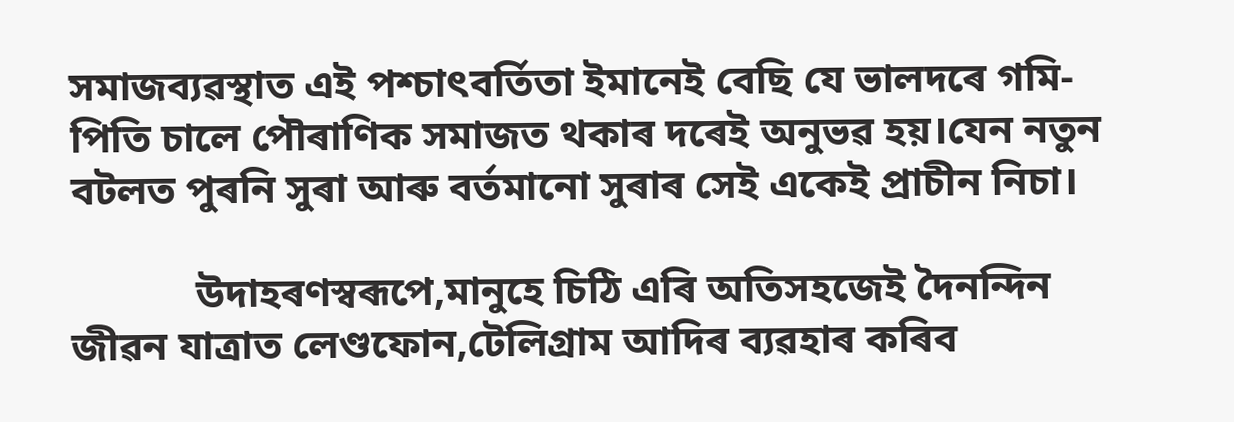সমাজব্যৱস্থাত এই পশ্চাৎবৰ্তিতা ইমানেই বেছি যে ভালদৰে গমি-পিতি চালে পৌৰাণিক সমাজত থকাৰ দৰেই অনুভৱ হয়।যেন নতুন বটলত পুৰনি সুৰা আৰু বৰ্তমানো সুৰাৰ সেই একেই প্ৰাচীন নিচা।

            উদাহৰণস্বৰূপে,মানুহে চিঠি এৰি অতিসহজেই দৈনন্দিন জীৱন যাত্ৰাত লেণ্ডফোন,টেলিগ্ৰাম আদিৰ ব্যৱহাৰ কৰিব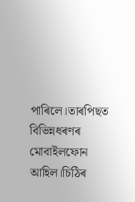পাৰিলে।তাৰপিছত বিভিন্নধৰণৰ মোবাইলফোন আহিল।চিঠিৰ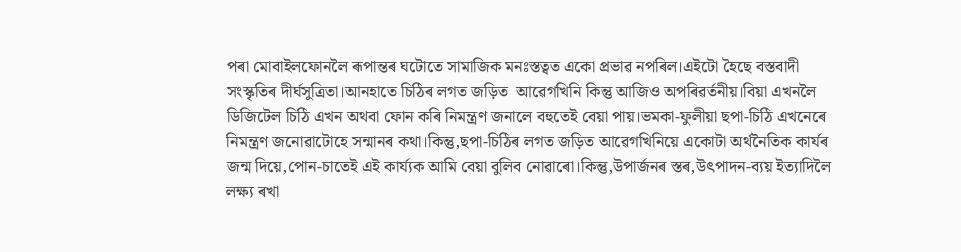পৰা মোবাইলফোনলৈ ৰূপান্তৰ ঘটোতে সামাজিক মনঃস্তত্বত একো প্ৰভাৱ নপৰিল।এইটো হৈছে বস্তবাদী সংস্কৃতিৰ দীৰ্ঘসুত্ৰিতা।আনহাতে চিঠিৰ লগত জড়িত  আৱেগখিনি কিন্তু আজিও অপৰিৱৰ্তনীয়।বিয়া এখনলৈ ডিজিটেল চিঠি এখন অথবা ফোন কৰি নিমন্ত্ৰণ জনালে বহুতেই বেয়া পায়।ভমকা-ফুলীয়া ছপা-চিঠি এখনেৰে নিমন্ত্ৰণ জনোৱাটোহে সন্মানৰ কথা।কিন্তু,ছপা-চিঠিৰ লগত জড়িত আৱেগখিনিয়ে একোটা অৰ্থনৈতিক কাৰ্যৰ জন্ম দিয়ে,পোন-চাতেই এই কাৰ্য্যক আমি বেয়া বুলিব নোৱাৰো।কিন্তু,উপাৰ্জনৰ স্তৰ,উৎপাদন-ব্যয় ইত্যাদিলৈ লক্ষ্য ৰখা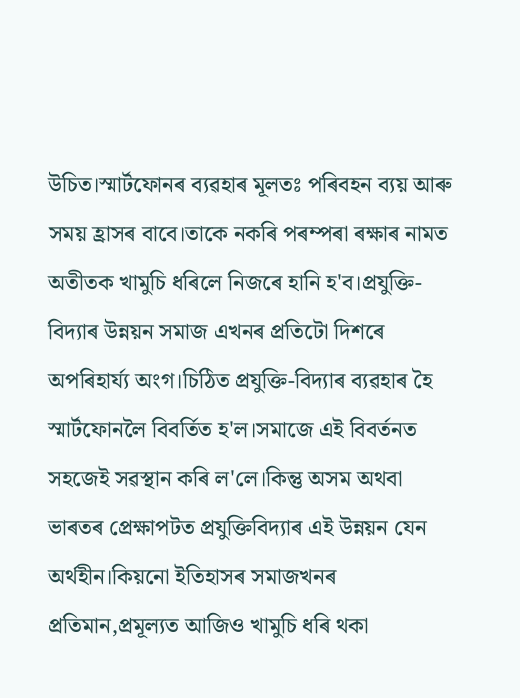উচিত।স্মাৰ্টফোনৰ ব্যৱহাৰ মূলতঃ পৰিবহন ব্যয় আৰু সময় হ্ৰাসৰ বাবে।তাকে নকৰি পৰম্পৰা ৰক্ষাৰ নামত অতীতক খামুচি ধৰিলে নিজৰে হানি হ'ব।প্ৰযুক্তি-বিদ্যাৰ উন্নয়ন সমাজ এখনৰ প্ৰতিটো দিশৰে অপৰিহাৰ্য্য অংগ।চিঠিত প্ৰযুক্তি-বিদ্যাৰ ব্যৱহাৰ হৈ স্মাৰ্টফোনলৈ বিবৰ্তিত হ'ল।সমাজে এই বিবৰ্তনত সহজেই সৱস্থান কৰি ল'লে।কিন্তু অসম অথবা ভাৰতৰ প্ৰেক্ষাপটত প্ৰযুক্তিবিদ্যাৰ এই উন্নয়ন যেন অৰ্থহীন।কিয়নো ইতিহাসৰ সমাজখনৰ প্ৰতিমান,প্ৰমূল্যত আজিও খামুচি ধৰি থকা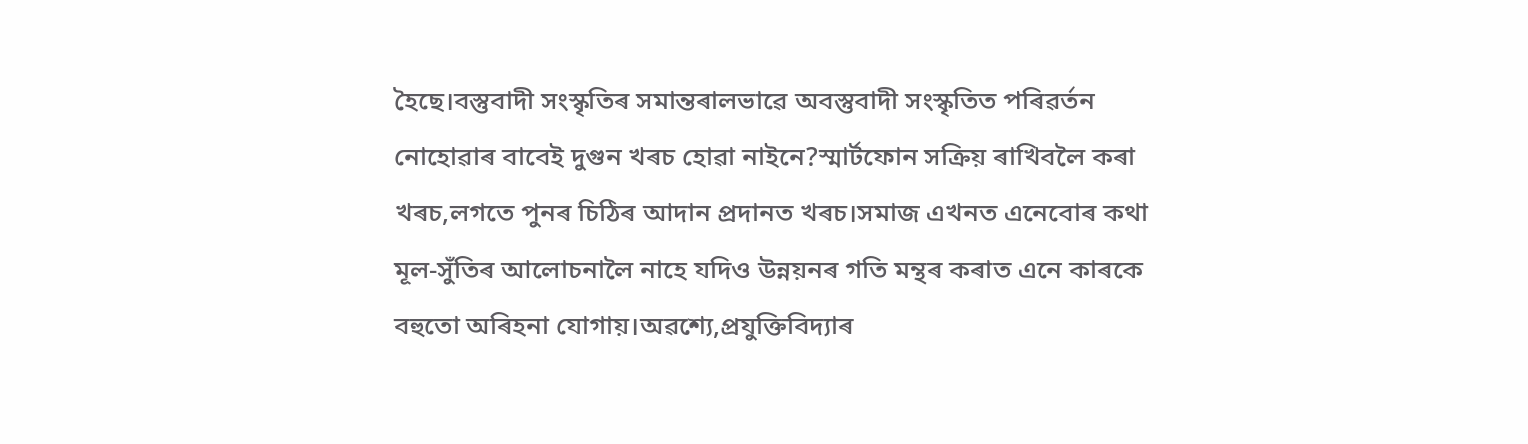হৈছে।বস্তুবাদী সংস্কৃতিৰ সমান্তৰালভাৱে অবস্তুবাদী সংস্কৃতিত পৰিৱৰ্তন নোহোৱাৰ বাবেই দুগুন খৰচ হোৱা নাইনে?স্মাৰ্টফোন সক্ৰিয় ৰাখিবলৈ কৰা খৰচ,লগতে পুনৰ চিঠিৰ আদান প্ৰদানত খৰচ।সমাজ এখনত এনেবোৰ কথা মূল-সুঁতিৰ আলোচনালৈ নাহে যদিও উন্নয়নৰ গতি মন্থৰ কৰাত এনে কাৰকে বহুতো অৰিহনা যোগায়।অৱশ্যে,প্ৰযুক্তিবিদ্যাৰ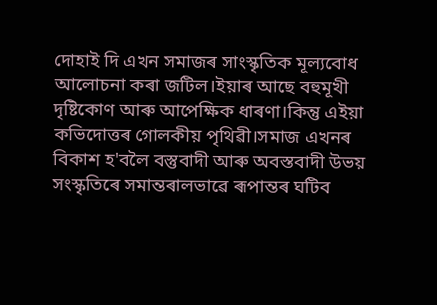দোহাই দি এখন সমাজৰ সাংস্কৃতিক মূল্যবোধ আলোচনা কৰা জটিল।ইয়াৰ আছে বহুমূখী দৃষ্টিকোণ আৰু আপেক্ষিক ধাৰণা।কিন্তু এইয়া কভিদোত্তৰ গোলকীয় পৃথিৱী।সমাজ এখনৰ বিকাশ হ'বলৈ বস্তুবাদী আৰু অবস্তবাদী উভয় সংস্কৃতিৰে সমান্তৰালভাৱে ৰূপান্তৰ ঘটিব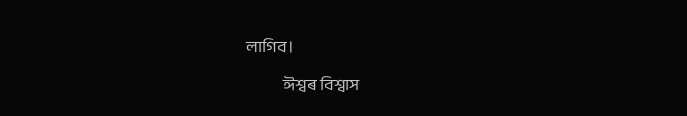লাগিব।

             ঈশ্বৰ বিশ্বাস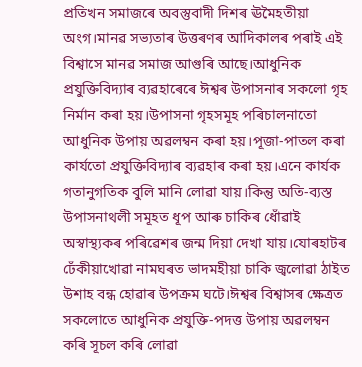প্ৰতিখন সমাজৰে অবস্তুবাদী দিশৰ ঊমৈহতীয়া অংগ।মানৱ সভ্যতাৰ উত্তৰণৰ আদিকালৰ পৰাই এই বিশ্বাসে মানৱ সমাজ আগুৰি আছে।আধুনিক প্ৰযুক্তিবিদ্যাৰ ব্যৱহাৰেৰে ঈশ্বৰ উপাসনাৰ সকলো গৃহ নিৰ্মান কৰা হয়।উপাসনা গৃহসমূহ পৰিচালনাতো আধুনিক উপায় অৱলম্বন কৰা হয়।পূজা-পাতল কৰা কাৰ্যতো প্ৰযুক্তিবিদ্যাৰ ব্যৱহাৰ কৰা হয়।এনে কাৰ্যক গতানুগতিক বুলি মানি লোৱা যায়।কিন্তু অতি-ব্যস্ত উপাসনাথলী সমূহত ধূপ আৰু চাকিৰ ধোঁৱাই অস্বাস্থ্যকৰ পৰিৱেশৰ জন্ম দিয়া দেখা যায়।যোৰহাটৰ ঢেঁকীয়াখোৱা নামঘৰত ভাদমহীয়া চাকি জ্বলোৱা ঠাইত উশাহ বন্ধ হোৱাৰ উপক্ৰম ঘটে।ঈশ্বৰ বিশ্বাসৰ ক্ষেত্ৰত সকলোতে আধুনিক প্ৰযুক্তি-পদত্ত উপায় অৱলম্বন কৰি সূচল কৰি লোৱা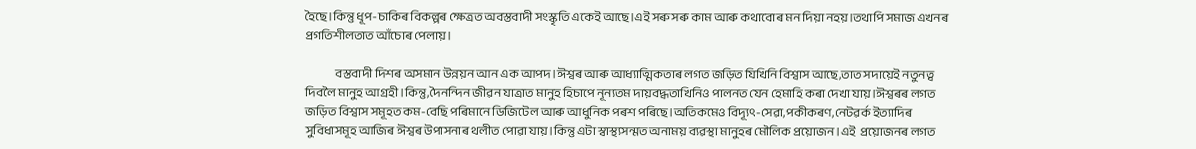হৈছে।কিন্তু ধূপ-চাকিৰ বিকল্পৰ ক্ষেত্ৰত অবস্তবাদী সংস্কৃতি একেই আছে।এই সৰু সৰু কাম আৰু কথাবোৰ মন দিয়া নহয়।তথাপি সমাজ এখনৰ প্ৰগতিশীলতাত আঁচোৰ পেলায়।

              বস্তবাদী দিশৰ অসমান উন্নয়ন আন এক আপদ।ঈশ্বৰ আৰু আধ্যাত্মিকতাৰ লগত জড়িত যিখিনি বিশ্বাস আছে,তাত সদায়েই নতুনত্ব দিবলৈ মানুহ আগ্ৰহী।কিন্তু,দৈনন্দিন জীৱন যাত্ৰাত মানুহ হিচাপে নূন্যতম দায়বদ্ধতাখিনিও পালনত যেন হেমাহি কৰা দেখা যায়।ঈশ্বৰৰ লগত জড়িত বিশ্বাস সমূহত কম-বেছি পৰিমানে ডিজিটেল আৰু আধুনিক পৰশ পৰিছে।অতিকমেও বিদ্যূৎ-সেৱা,পকীকৰণ,নেটৱৰ্ক ইত্যাদিৰ সুবিধাসমূহ আজিৰ ঈশ্বৰ উপাসনাৰ থলীত পোৱা যায়।কিন্তু এটা স্বাস্থ্যসন্মত অনাময় ব্যৱস্থা মানুহৰ মৌলিক প্ৰয়োজন।এই  প্ৰয়োজনৰ লগত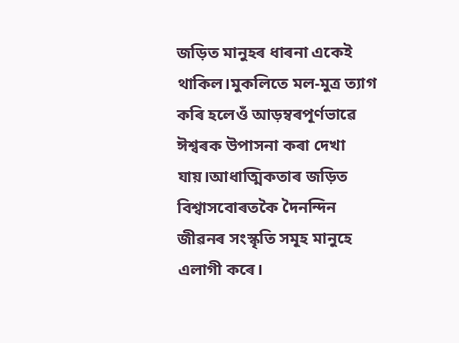জড়িত মানুহৰ ধাৰনা একেই থাকিল।মুকলিতে মল-মুত্ৰ ত্যাগ কৰি হলেওঁ আড়ম্বৰপূৰ্ণভাৱে ঈশ্বৰক উপাসনা কৰা দেখা যায়।আধাত্মিকতাৰ জড়িত বিশ্বাসবোৰতকৈ দৈনন্দিন জীৱনৰ সংস্কৃতি সমূহ মানুহে এলাগী কৰে।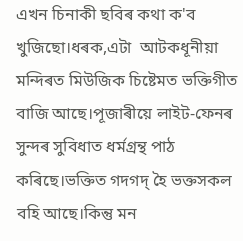এখন চিনাকী ছবিৰ কথা ক'ব খুজিছো।ধৰক,এটা  আটকধূনীয়া মন্দিৰত মিউজিক চিষ্টেমত ভক্তিগীত বাজি আছে।পূজাৰীয়ে লাইট-ফেনৰ সুন্দৰ সুবিধাত ধৰ্মগ্ৰন্থ পাঠ কৰিছে।ভক্তিত গদগদ্‌ হৈ ভক্তসকল বহি আছে।কিন্তু মন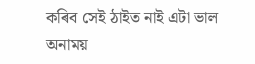কৰিব সেই ঠাইত নাই এটা ভাল অনাময়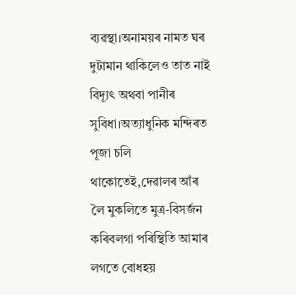ব্যৱস্থা।অনাময়ৰ নামত ঘৰ দুটামান থাকিলেও তাত নাই বিদ্যূৎ অথবা পানীৰ সুবিধা।অত্যাধুনিক মন্দিৰত পূজা চলি থাকোতেই,দেৱালৰ আঁৰ লৈ মুকলিতে মুত্ৰ-বিসৰ্জন কৰিবলগা পৰিস্থিতি আমাৰ লগতে বোধহয়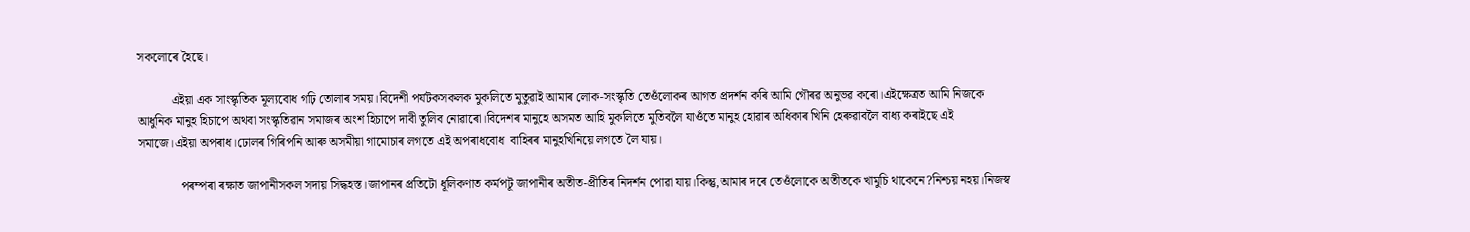সকলোৰে হৈছে।

           এইয়া এক সাংস্কৃতিক মূল্যবোধ গঢ়ি তোলাৰ সময়।বিদেশী পৰ্যটকসকলক মুকলিতে মুতুৱাই আমাৰ লোক-সংস্কৃতি তেওঁলোকৰ আগত প্ৰদৰ্শন কৰি আমি গৌৰৱ অনুভৱ কৰো।এইক্ষেত্ৰত আমি নিজকে আধুনিক মানুহ হিচাপে অথবা সংস্কৃতিৱান সমাজৰ অংশ হিচাপে দাবী তুলিব নোৱাৰো।বিদেশৰ মানুহে অসমত আহি মুকলিতে মুতিবলৈ যাওঁতে মানুহ হোৱাৰ অধিকাৰ খিনি হেৰুৱাবলৈ বাধ্য কৰাইছে এই সমাজে।এইয়া অপৰাধ।ঢোলৰ গিৰিপনি আৰু অসমীয়া গামোচাৰ লগতে এই অপৰাধবোধ  বাহিৰৰ মানুহখিনিয়ে লগতে লৈ যায়।

              পৰম্পৰা ৰক্ষাত জাপানীসকল সদায় সিদ্ধহস্ত।জাপানৰ প্ৰতিটো ধূলিকণাত কৰ্মপটূ জাপানীৰ অতীত-প্ৰীতিৰ নিদৰ্শন পোৱা যায়।কিন্তু,আমাৰ দৰে তেওঁলোকে অতীতকে খামুচি থাকেনে?নিশ্চয় নহয়।নিজস্ব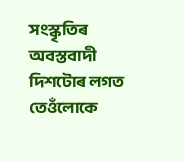সংস্কৃতিৰ অবস্তবাদী দিশটোৰ লগত তেওঁলোকে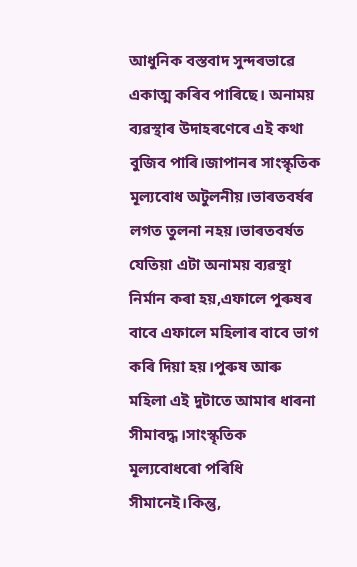আধুনিক বস্তবাদ সুন্দৰভাৱে একাত্ম কৰিব পাৰিছে। অনাময় ব্যৱস্থাৰ উদাহৰণেৰে এই কথা বুজিব পাৰি।জাপানৰ সাংস্কৃতিক মূল্যবোধ অটুলনীয়।ভাৰতবৰ্ষৰ লগত তুলনা নহয়।ভাৰতবৰ্ষত যেতিয়া এটা অনাময় ব্যৱস্থা নিৰ্মান কৰা হয়,এফালে পুৰুষৰ বাবে এফালে মহিলাৰ বাবে ভাগ কৰি দিয়া হয়।পুৰুষ আৰু মহিলা এই দুটাতে আমাৰ ধাৰনা সীমাবদ্ধ।সাংস্কৃতিক মূল্যবোধৰো পৰিধি সীমানেই।কিন্তু,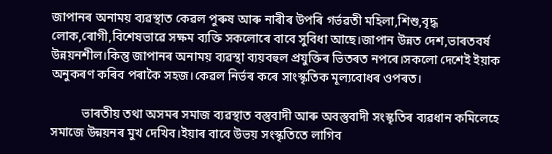জাপানৰ অনাময় ব্যৱস্থাত কেৱল পুৰুষ আৰু নাৰীৰ উপৰি গৰ্ভৱতী মহিলা,শিশু,বৃদ্ধ লোক,ৰোগী,বিশেষভাৱে সক্ষম ব্যক্তি সকলোৰে বাবে সুবিধা আছে।জাপান উন্নত দেশ,ভাৰতবৰ্ষ উন্নয়নশীল।কিন্তু জাপানৰ অনাময় ব্যৱস্থা ব্যয়বহুল প্ৰযুক্তিৰ ভিতৰত নপৰে।সকলো দেশেই ইয়াক অনুকৰণ কৰিব পৰাকৈ সহজ।কেৱল নিৰ্ভৰ কৰে সাংস্কৃতিক মূল্যবোধৰ ওপৰত।

          ভাৰতীয় তথা অসমৰ সমাজ ব্যৱস্থাত বস্তুবাদী আৰু অবস্তুবাদী সংস্কৃতিৰ ব্যৱধান কমিলেহে সমাজে উন্নয়নৰ মুখ দেখিব।ইয়াৰ বাবে উভয় সংস্কৃতিতে লাগিব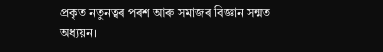প্ৰকৃত নতুনত্বৰ পৰশ আৰু সমাজৰ বিজ্ঞান সন্মত অধ্যয়ন।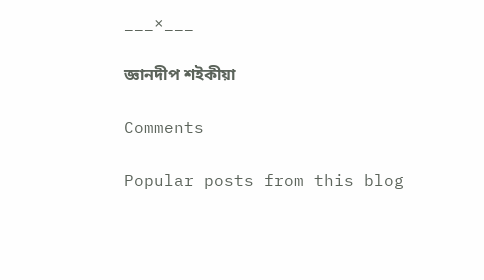___×___

জ্ঞানদীপ শইকীয়া

Comments

Popular posts from this blog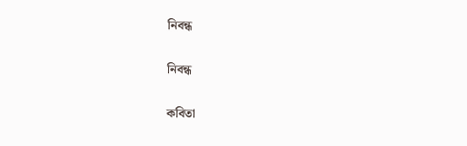নিবন্ধ

নিবন্ধ

কবিতা